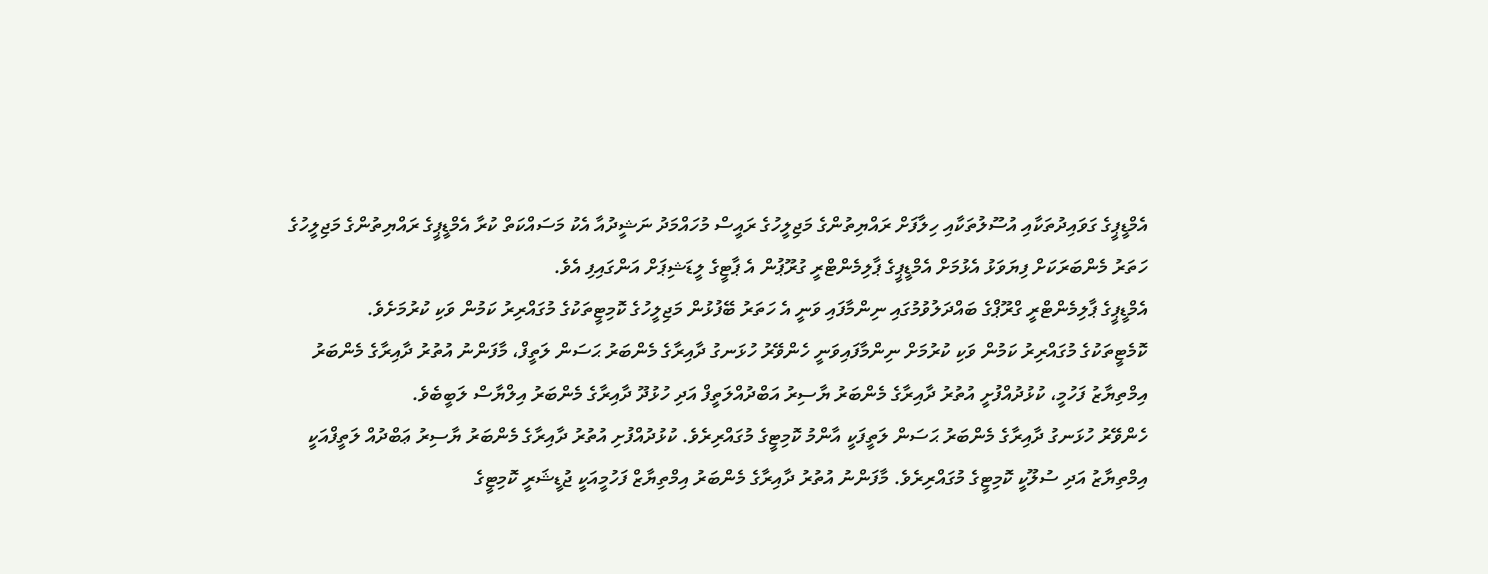އެމްޑީޕީގެ ގަވައިދުތަކާއި އުސޫލުތަކާއި ހިލާފަށް ރައްޔިތުންގެ މަޖިލީހުގެ ރައީސް މުހައްމަދު ނަޝީދުއާ އެކު މަސައްކަތް ކުރާ އެމްޑީޕީގެ ރައްޔިތުންގެ މަޖިލީހުގެ ހަތަރު މެންބަރަކަށް ފިޔަވަޅު އެޅުމަށް އެމްޑީޕީގެ ޕާލިމެންޓްރީ ގުރޫޕުން އެ ޕާޓީގެ ލީޑަޝިޕަށް އަންގައިފި އެވެ.
އެމްޑީޕީގެ ޕާލިމެންޓްރީ ގްރޫޕްގެ ބައްދަލުވުމުގައި ނިންމާފައި ވަނީ އެ ހަތަރު ބޭފުޅުން މަޖިލީހުގެ ކޮމިޓީތަކުގެ މުގައްރިރު ކަމުން ވަކި ކުރުމަށެވެ.
ކޮމެޓީތަކުގެ މުގައްރިރު ކަމުން ވަކި ކުރުމަށް ނިންމާފައިވަނީ ހެންވޭރު ހުޅަނގު ދާއިރާގެ މެންބަރު ޙަސަން ލަތީފް، މާފަންނު އުތުރު ދާއިރާގެ މެންބަރު އިމްތިޔާޒު ފަހުމީ، ކުޅުދުއްފުށީ އުތުރު ދާއިރާގެ މެންބަރު ޔާސިރު އަބްދުއްލަތީފް އަދި ހުޅުދޫ ދާއިރާގެ މެންބަރު އިލްޔާސް ލަބީބެވެ.
ހެންވޭރު ހުޅަނގު ދާއިރާގެ މެންބަރު ޙަސަން ލަތީފަކީ އާންމު ކޮމިޓީގެ މުގައްރިރެވެ. ކުޅުދުއްފުށި އުތުރު ދާއިރާގެ މެންބަރު ޔާސިރު ޢަބްދުއް ލަތީފްއަކީ އިމްތިޔާޒު އަދި ސުލޫކީ ކޮމިޓީގެ މުގައްރިރެވެ. މާފަންނު އުތުރު ދާއިރާގެ މެންބަރު އިމްތިޔާޒް ފަހުމީއަކީ ޖުޑީޝަރީ ކޮމިޓީގެ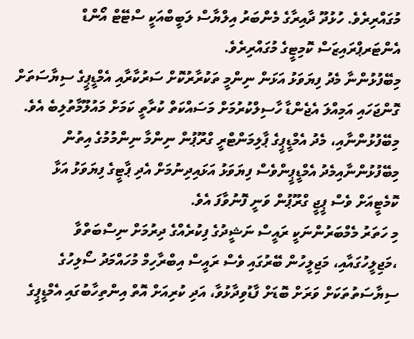މުގައްރިރެވެ. ހުޅުދޫ ދާއިރާގެ މެންބަރު އިލްޔާސް ލަބީބްއަކީ ސްޓޭޓް އޯންޑް އެންޓަރޕްރައިޒަސް ކޮމިޓީގެ މުގައްރިރެވެ.
މިބޭފުޅުންނާ މެދު ފިޔަވަޅު އަޅަން ނިންމީ ތަކުރާރުކޮށް ސަރުކާރާއި އެމްޑީޕީގެ ސިޔާސަތަށް ގޮންޖަހައި އަމިއްލަ އެޖެންޑާ ހާސިލްކުރުމަށް މަސައްކަތް ކުރާތީ ކަމަށް މައުލޫމާތުލިބެ އެވެ.
މިބޭފުޅުންނާއި، މެދު އެމްޑީޕީގެ ޕާލިމަންޓްރީ ގްރޫޕުން ނިންމާ ނިންމުމުގެ އިތުން މިބޭފުޅުންނާއިމެދު އެމްޑީޕީންވެސް ފިޔަވަޅު އަޅައިދިނުމަށް އެދި ޕާޓީގެ ފިޔަވަޅު އަޅާ ކޮމެޓީއަށް ވެސް ޕީޖީ ގްރޫޕުން ވަނީ ފޮނުވާފަ އެވެ.
މި ހަތަރު މެމްބަރުންނަކީ ރައީސް ނަޝީދުގެ ފިކުރެއްގެ ދިރުމަށް ނިސްބަތްވާ ،މަޖިލީހުގައާއި، މަޖިލީހުން ބޭރުގައި ވެސް ރައީސް އިބްރާހިމް މުހައްމަދު ސޯލިހުގެ ސިޔާސަތުތަކަށް ވަރަށް ބޮޑަށް ފާޑުވިދާޅުވާ، އަދި ކުރިއަށް އޮތް އިންތިހާބުގައި އެމްޑީޕީގެ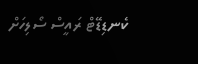ކެނޑިޑޭޓް ރައީސް ސޯލިހަށް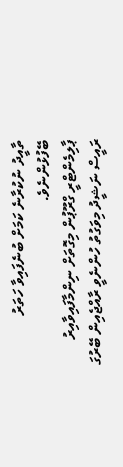ތާއީދު ނުކުރާނެ ކަމަށް ބުނެފައިވާ ހަތަރު ބޭފުޅުންނެވެ.
ޕާލިމެންޓްރީ ގްރޫޕުން މިގޮތަށް ނިންމާފައިވާއިރު ރައީސް ނަޝީދު މިވަގުތު ހުންނެވީ ރާއްޖެއިން ބޭރުގަ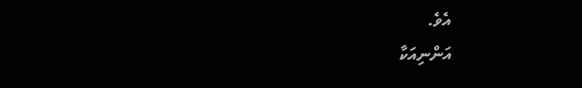އެވެ.
އަންނިއަކާ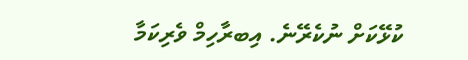ކުޅޭކަށް ނުކެރޭނެ. އިބރާހިމް ވެރިކަމާ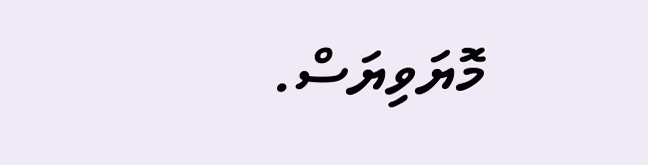މޮޔަވިޔަސް.